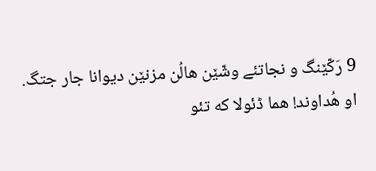9 رَکّێنگ و نجاتئے وشّێن هالُن مزنێن دیوانا جار جتگ. او هُداوند! هما ڈئولا که تئو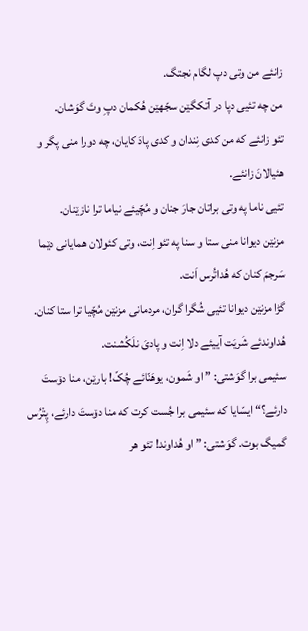زانئے من وتی دپ لگام نجتگ.
من چه تئیی دپا در آتکگێن سجّهێن هُکمان دپِ وتَ گوَشان.
تئو زانئے که من کدی نِندان و کدی پادَ کایان، چه دورا منی پگر و هئیالانَ زانئے.
تئیی ناما په وتی براتان جارَ جنان و مُچّیئے نیاما ترا نازێنان.
مزنێن دیوانا منی ستا و سنا په تئو اِنت، وتی کئولان همایانی دێما سَرجمَ کنان که هُداتُرس اَنت.
گڑا مزنێن دیوانا تئیی شُگرا گران، مردمانی مزنێن مُچّیا ترا ستا کنان.
هُداوندئے شَریَت آییئے دلا اِنت و پادیَ نلَکُشنت.
سئیمی برا گوَشتی: ”او شَمون، یوهَنّائے چُکّ! بارێن، منا دۆستَ دارئے؟“ ایسّایا که سئیمی برا جُست کرت که منا دۆستَ دارئے، پِتْرُس گمیگ بوت. گوَشتی: ”او هُداوند! تئو هر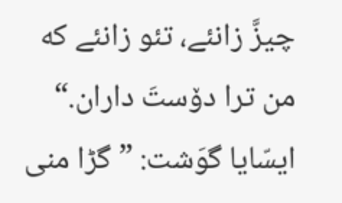چیزَّ زانئے، تئو زانئے که من ترا دۆستَ داران.“ ایسّایا گوَشت: ”گڑا منی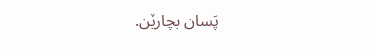پَسان بچارێن.